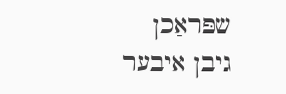שפּראַכן גיבן איבער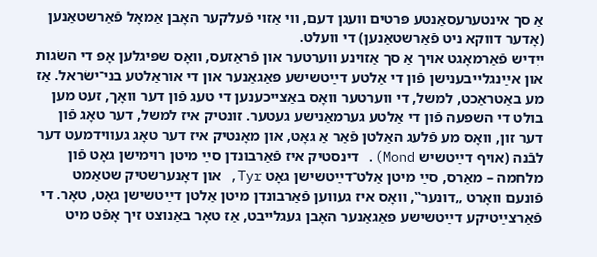אַ סך אינטערעסאַנטע פּרטים וועגן דעם, ווי אַזוי פֿעלקער האָבן אַמאָל פֿאַרשטאַנען (אָדער דווקא ניט פֿאַרשטאַנען) די וועלט.
ייִדיש פֿאַרמאָגט אויך אַ סך אַזוינע ווערטער און פֿראַזעס, וואָס שפּיגלען אָפּ די השׂגות און אײַנגלײבענישן פֿון די אַלטע דײַטשישע פּאַגאַנער און די אוראַלטע בני־ישׂראל. אַז מע באַטראַכט, למשל, די ווערטער וואָס באַצייכענען די טעג פֿון דער וואָך, זעט מען בולט די השפּעה פֿון די אַלטע גערמאַנישע געטער. זונטיק איז למשל, דער טאָג פֿון דער זון, וואָס מע פֿלעג האַלטן פֿאַר אַ גאָט, און מאָנטיק איז דער טאָג געווידמעט דער לבֿנה (אויף דײַטשיש Mond). דינסטיק איז פֿאַרבונדן סײַ מיטן רוימישן גאָט פֿון מלחמה – מאַרס, סײַ מיטן אַלט־דײַטשישן גאָט Tyr, און דאָנערשטיק שטאַמט פֿונעם וואָרט „דונער‟, וואָס איז געווען פֿאַרבונדן מיטן אַלטן דײַטשישן גאָט, טאָר. די פֿאַרצײַטיקע דײַטשישע פּאַגאַנער האָבן געגלייבט, אַז טאָר באַנוצט זיך אָפֿט מיט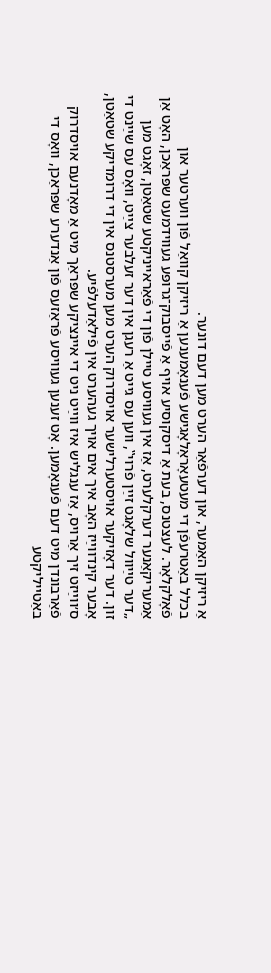אַ ריזיקן האַמער, און דערפֿאַר הערט מען דעם דונער.
בכלל באַטרעפֿן די מעטעאָראָלאָגישע פֿענאָמענען אַ ריזיקן קוואַל פֿון ווערטער און פֿאָלקלאָר. לעצטנס, בעת אַ דיסקוסיע אויף אַ פֿייסבוק־גרופּע געווידמעט שפּראַכן, האָט אַן אַמעריקאַנער דערקלערט, אַז אין געוויסע טיילן פֿון די פֿאַראייניקטע שטאַטן, זאָגט מען „דער טײַוול שלאָגט זײַן פֿרוי‟, ווען עס גייט אַ רעגן אין דער זעלבער צײַט, וואָס עס שײַנט די זון. דער דאָזיקער אויסטערלישער אויסדרוק הערט מען מערסטנס אין די דרומדיקע שטאַטן, אָבער קינדווײַז האָב איך אים אויך געהערט אין פֿילאַדעלפֿיע.
ס׳ווײַזט זיך אַרויס, אַז ענגליש איז ווײַט ניט די איינציקע שפּראַך מיט אַ מאָדנעם אויסדרוק פֿאַרבונדן מיט דעם פֿענאָמען. אָט זענען געוויסע פֿראַזעס פֿון אַנדערע שפּראַכן, וואָס די באַטײליקטע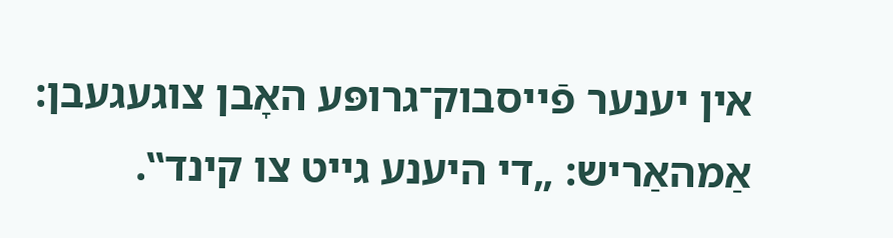אין יענער פֿײסבוק־גרופּע האָבן צוגעגעבן:
אַמהאַריש: „די היענע גייט צו קינד‟.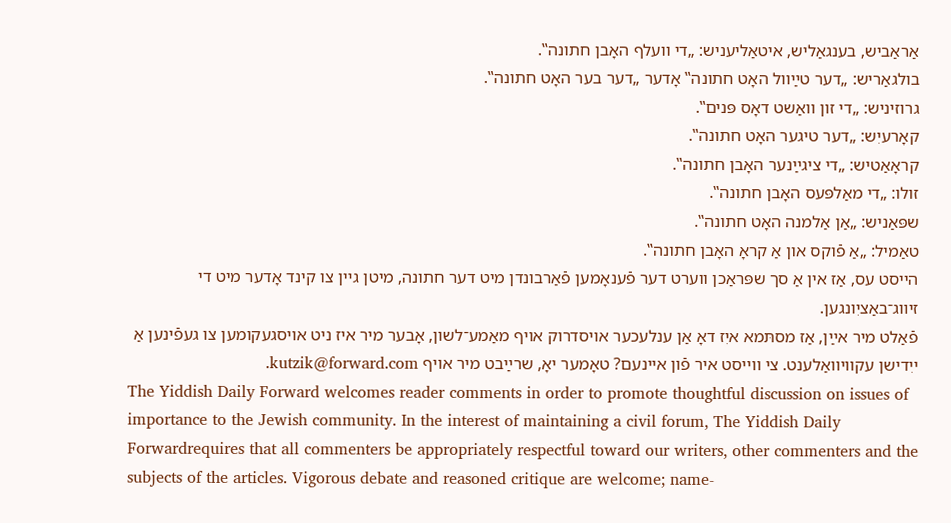אַראַביש, בענגאַליש, איטאַליעניש: „די וועלף האָבן חתונה‟.
בולגאַריש: „דער טײַוול האָט חתונה‟ אָדער „דער בער האָט חתונה‟.
גרוזיניש: „די זון וואַשט דאָס פּנים‟.
קאָרעיִש: „דער טיגער האָט חתונה‟.
קראָאַטיש: „די ציגײַנער האָבן חתונה‟.
זולו: „די מאַלפּעס האָבן חתונה‟.
שפּאַניש: „אַן אַלמנה האָט חתונה‟.
טאַמיל: „אַ פֿוקס און אַ קראָ האָבן חתונה‟.
הייסט עס, אַז אין אַ סך שפּראַכן ווערט דער פֿענאָמען פֿאַרבונדן מיט דער חתונה, מיטן גײן צו קינד אָדער מיט די זיװג־באַציִונגען.
פֿאַלט מיר אײַן, אַז מסתּמא איִז דאָ אַן ענלעכער אויסדרוק אויף מאַמע־לשון, אָבער מיר איז ניט אויסגעקומען צו געפֿינען אַ ייִדישן עקוויוואַלענט. צי ווייסט איר פֿון איינעם? טאָמער יאָ, שרײַבט מיר אויף kutzik@forward.com.
The Yiddish Daily Forward welcomes reader comments in order to promote thoughtful discussion on issues of importance to the Jewish community. In the interest of maintaining a civil forum, The Yiddish Daily Forwardrequires that all commenters be appropriately respectful toward our writers, other commenters and the subjects of the articles. Vigorous debate and reasoned critique are welcome; name-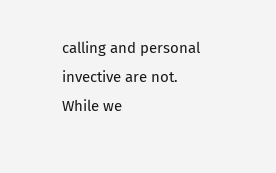calling and personal invective are not. While we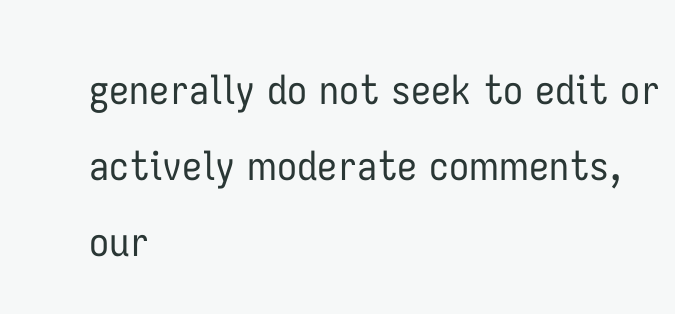generally do not seek to edit or actively moderate comments, our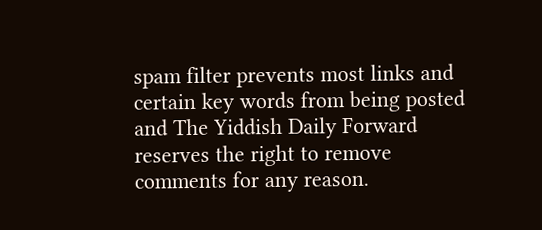spam filter prevents most links and certain key words from being posted and The Yiddish Daily Forward reserves the right to remove comments for any reason.